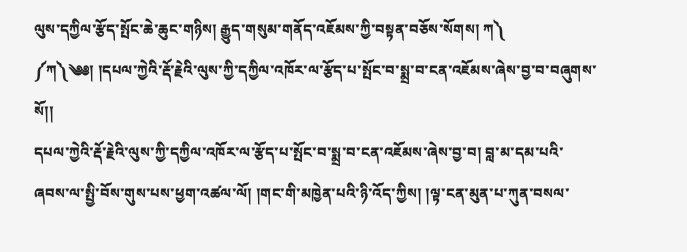ལུས་དཀྱིལ་རྩོད་སྤོང་ཆེ་ཆུང་གཉིས། རྒྱུད་གསུམ་གནོད་འཇོམས་ཀྱི་བསྟན་བཅོས་སོགས། ཀ༽
༼ཀ༽༄༅། །དཔལ་ཀྱེའི་རྡོ་རྗེའི་ལུས་ཀྱི་དཀྱིལ་འཁོར་ལ་རྩོད་པ་སྤོང་བ་སྨྲ་བ་ངན་འཇོམས་ཞེས་བྱ་བ་བཞུགས་སོ།།
དཔལ་ཀྱེའི་རྡོ་རྗེའི་ལུས་ཀྱི་དཀྱིལ་འཁོར་ལ་རྩོད་པ་སྤོང་བ་སྨྲ་བ་ངན་འཇོམས་ཞེས་བྱ་བ། བླ་མ་དམ་པའི་ཞབས་ལ་སྤྱི་བོས་གུས་པས་ཕྱག་འཚལ་ལོ། །གང་གི་མཁྱེན་པའི་ཉི་འོད་ཀྱིས། །ལྟ་ངན་མུན་པ་ཀུན་བསལ་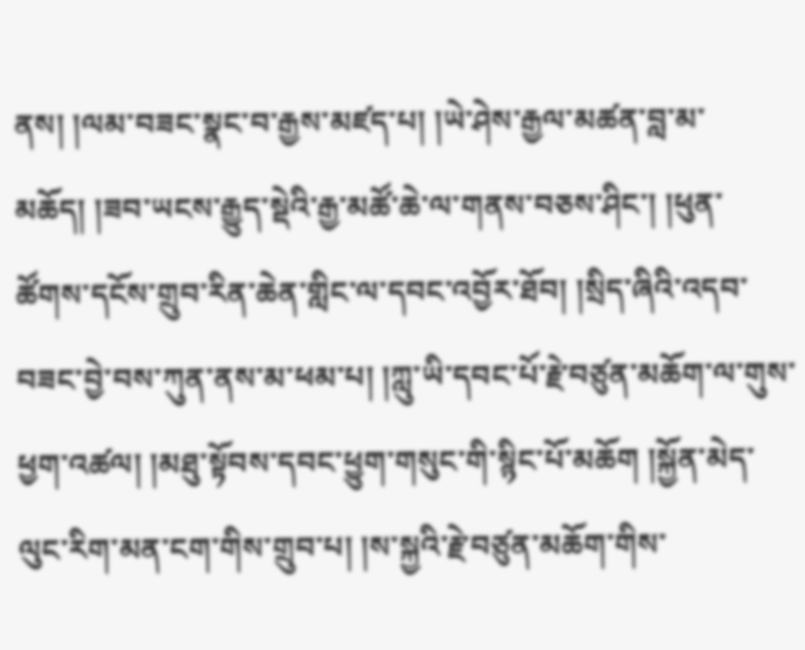ནས། །ལམ་བཟང་སྣང་བ་རྒྱས་མཛད་པ། །ཡེ་ཤེས་རྒྱལ་མཚན་བླ་མ་མཆོད། །ཟབ་ཡངས་རྒྱུད་སྡེའི་རྒྱ་མཚོ་ཆེ་ལ་གནས་བཅས་ཤིང་། །ཕུན་ཚོགས་དངོས་གྲུབ་རིན་ཆེན་གླིང་ལ་དབང་འབྱོར་ཐོབ། །སྲིད་ཞིའི་འདབ་བཟང་བྱེ་བས་ཀུན་ནས་མ་ཕམ་པ། །ཀླུ་ཡི་དབང་པོ་རྗེ་བཙུན་མཆོག་ལ་གུས་ཕྱག་འཚལ། །མཐུ་སྟོབས་དབང་ཕྱུག་གསུང་གི་སྙིང་པོ་མཆོག །སྐྱོན་མེད་ལུང་རིག་མན་ངག་གིས་གྲུབ་པ། །ས་སྐྱའི་རྗེ་བཙུན་མཆོག་གིས་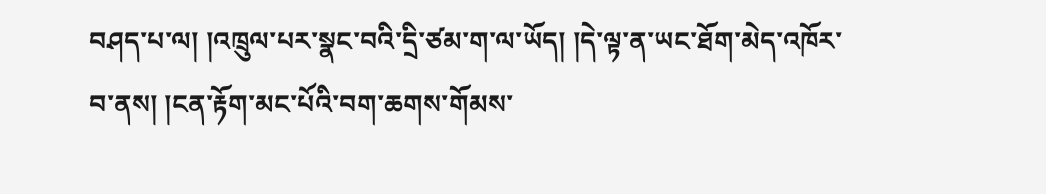བཤད་པ་ལ། །འཁྲུལ་པར་སྣང་བའི་དྲི་ཙམ་ག་ལ་ཡོད། །དེ་ལྟ་ན་ཡང་ཐོག་མེད་འཁོར་བ་ནས། །ངན་རྟོག་མང་པོའི་བག་ཆགས་གོམས་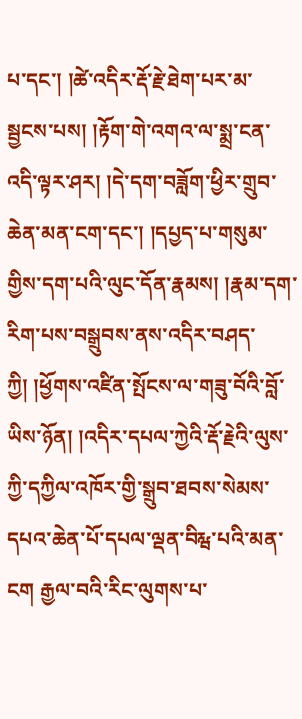པ་དང་། །ཚེ་འདིར་རྡོ་རྗེ་ཐེག་པར་མ་སྦྱངས་པས། །རྟོག་གེ་འགའ་ལ་སྨྲ་ངན་འདི་ལྟར་ཤར། །དེ་དག་བཟློག་ཕྱིར་གྲུབ་ཆེན་མན་ངག་དང་། །དཔྱད་པ་གསུམ་གྱིས་དག་པའི་ལུང་དོན་རྣམས། །རྣམ་དག་རིག་པས་བསྒྲུབས་ནས་འདིར་བཤད་ཀྱི། །ཕྱོགས་འཛིན་སྤོངས་ལ་གཟུ་བོའི་བློ་ཡིས་ཉོན། །འདིར་དཔལ་ཀྱེའི་རྡོ་རྗེའི་ལུས་ཀྱི་དཀྱིལ་འཁོར་གྱི་སྒྲུབ་ཐབས་སེམས་དཔའ་ཆེན་པོ་དཔལ་ལྡན་བིརྺ་པའི་མན་ངག རྒྱལ་བའི་རིང་ལུགས་པ་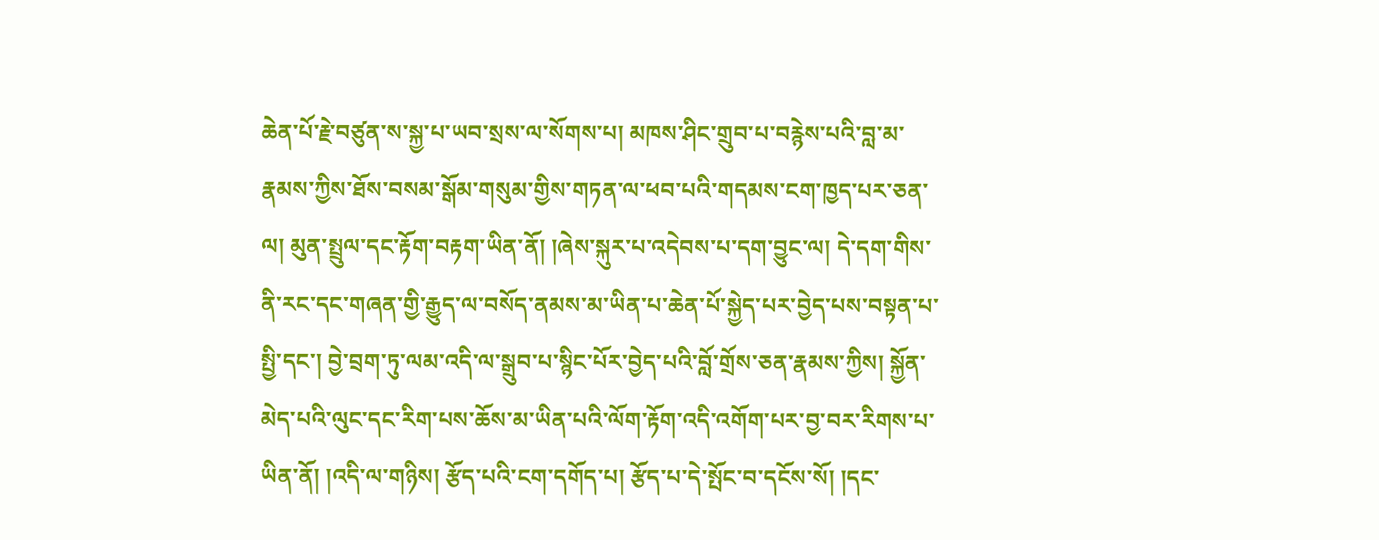ཆེན་པོ་རྗེ་བཙུན་ས་སྐྱ་པ་ཡབ་སྲས་ལ་སོགས་པ། མཁས་ཤིང་གྲུབ་པ་བརྙེས་པའི་བླ་མ་རྣམས་ཀྱིས་ཐོས་བསམ་སྒོམ་གསུམ་གྱིས་གཏན་ལ་ཕབ་པའི་གདམས་ངག་ཁྱད་པར་ཅན་ལ། མུན་སྤྲུལ་དང་རྟོག་བརྟག་ཡིན་ནོ། །ཞེས་སྐུར་པ་འདེབས་པ་དག་བྱུང་ལ། དེ་དག་གིས་ནི་རང་དང་གཞན་གྱི་རྒྱུད་ལ་བསོད་ནམས་མ་ཡིན་པ་ཆེན་པོ་སྐྱེད་པར་བྱེད་པས་བསྟན་པ་སྤྱི་དང་། བྱེ་བྲག་ཏུ་ལམ་འདི་ལ་སྒྲུབ་པ་སྙིང་པོར་བྱེད་པའི་བློ་གྲོས་ཅན་རྣམས་ཀྱིས། སྐྱོན་མེད་པའི་ལུང་དང་རིག་པས་ཆོས་མ་ཡིན་པའི་ལོག་རྟོག་འདི་འགོག་པར་བྱ་བར་རིགས་པ་ཡིན་ནོ། །འདི་ལ་གཉིས། རྩོད་པའི་ངག་དགོད་པ། རྩོད་པ་དེ་སྤོང་བ་དངོས་སོ། །དང་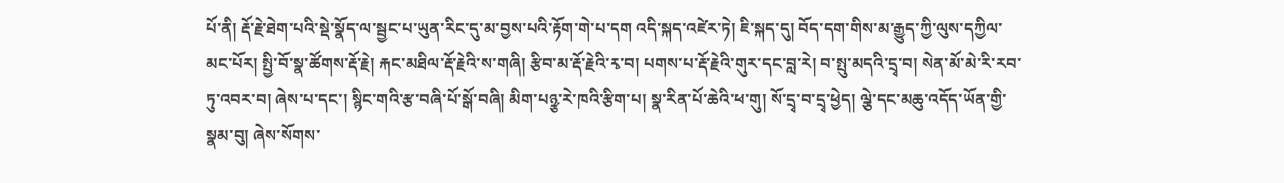པོ་ནི། རྡོ་རྗེ་ཐེག་པའི་སྡེ་སྣོད་ལ་སྦྱང་པ་ཡུན་རིང་དུ་མ་བྱས་པའི་རྟོག་གེ་པ་དག འདི་སྐད་འཛེར་ཏེ། ཇི་སྐད་དུ། བོད་དག་གིས་མ་རྒྱུད་ཀྱི་ལུས་དཀྱིལ་མང་པོར། སྤྱི་བོ་སྣ་ཚོགས་རྡོ་རྗེ། རྐང་མཐིལ་རྡོ་རྗེའི་ས་གཞི། རྩིབ་མ་རྡོ་རྗེའི་རྭ་བ། པགས་པ་རྡོ་རྗེའི་གུར་དང་བླ་རེ། བ་སྤུ་མདའི་དྲྭ་བ། སེན་མོ་མེ་རི་རབ་ཏུ་འབར་བ། ཞེས་པ་དང་། སྙིང་གའི་རྩ་བཞི་པོ་སྒོ་བཞི། མིག་པཉྩ་རེ་ཁའི་རྩིག་པ། སྣ་རིན་པོ་ཆེའི་ཕ་གུ། སོ་དྲྭ་བ་དྲྭ་ཕྱེད། ལྕེ་དང་མཆུ་འདོད་ཡོན་གྱི་སྣམ་བུ། ཞེས་སོགས་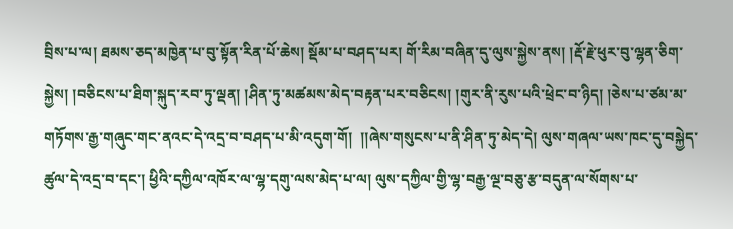བྲིས་པ་ལ། ཐམས་ཅད་མཁྱེན་པ་བུ་སྟོན་རིན་པོ་ཆེས། སྡོམ་པ་བཤད་པར། གོ་རིམ་བཞིན་དུ་ལུས་སྐྱེས་ནས། །རྡོ་རྗེ་ཕུར་བུ་ལྷན་ཅིག་སྐྱེས། །བཅིངས་པ་ཐིག་སྐུད་རབ་ཏུ་ལྡན། །ཤིན་ཏུ་མཚམས་མེད་བརྟན་པར་བཅིངས། །གུར་ནི་རུས་པའི་ཕྲེང་བ་ཉིད། །ཅེས་པ་ཙམ་མ་གཏོགས་རྒྱ་གཞུང་གང་ནའང་དེ་འདྲ་བ་བཤད་པ་མི་འདུག་གོ།  །།ཞེས་གསུངས་པ་ནི་ཤིན་ཏུ་མེད་དེ། ལུས་གཞལ་ཡས་ཁང་དུ་བསྐྱེད་ཚུལ་དེ་འདྲ་བ་དང་། ཕྱིའི་དཀྱིལ་འཁོར་ལ་ལྷ་དགུ་ལས་མེད་པ་ལ། ལུས་དཀྱིལ་གྱི་ལྷ་བརྒྱ་ལྔ་བཅུ་རྩ་བདུན་ལ་སོགས་པ་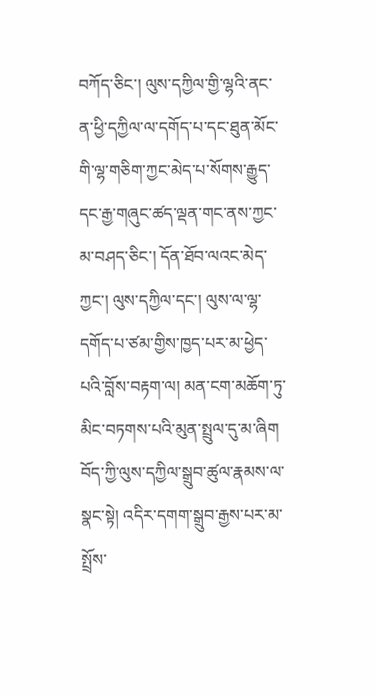བཀོད་ཅིང་། ལུས་དཀྱིལ་གྱི་ལྷའི་ནང་ན་ཕྱི་དཀྱིལ་ལ་དགོད་པ་དང་ཐུན་མོང་གི་ལྷ་གཅིག་ཀྱང་མེད་པ་སོགས་རྒྱུད་དང་རྒྱ་གཞུང་ཚད་ལྡན་གང་ནས་ཀྱང་མ་བཤད་ཅིང་། དོན་ཐོབ་ལའང་མེད་ཀྱང་། ལུས་དཀྱིལ་དང་། ལུས་ལ་ལྷ་དགོད་པ་ཙམ་གྱིས་ཁྱད་པར་མ་ཕྱེད་པའི་བློས་བརྟག་ལ། མན་ངག་མཆོག་ཏུ་མིང་བཏགས་པའི་མུན་སྤྲུལ་དུ་མ་ཞིག བོད་ཀྱི་ལུས་དཀྱིལ་སྒྲུབ་ཚུལ་རྣམས་ལ་སྣང་སྟེ། འདིར་དགག་སྒྲུབ་རྒྱས་པར་མ་སྤྲོས་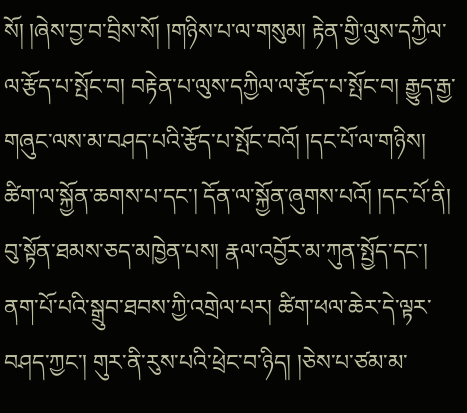སོ། །ཞེས་བྱ་བ་བྲིས་སོ། །གཉིས་པ་ལ་གསུམ། རྟེན་གྱི་ལུས་དཀྱིལ་ལ་རྩོད་པ་སྤོང་བ། བརྟེན་པ་ལུས་དཀྱིལ་ལ་རྩོད་པ་སྤོང་བ། རྒྱུད་རྒྱ་གཞུང་ལས་མ་བཤད་པའི་རྩོད་པ་སྤོང་བའོ། །དང་པོ་ལ་གཉིས། ཚིག་ལ་སྐྱོན་ཆགས་པ་དང་། དོན་ལ་སྐྱོན་ཞུགས་པའོ། །དང་པོ་ནི། བུ་སྟོན་ཐམས་ཅད་མཁྱེན་པས། རྣལ་འབྱོར་མ་ཀུན་སྤྱོད་དང་། ནག་པོ་པའི་སྒྲུབ་ཐབས་ཀྱི་འགྲེལ་པར། ཚིག་ཕལ་ཆེར་དེ་ལྟར་བཤད་ཀྱང་། གུར་ནི་རུས་པའི་ཕྲེང་བ་ཉིད། །ཅེས་པ་ཙམ་མ་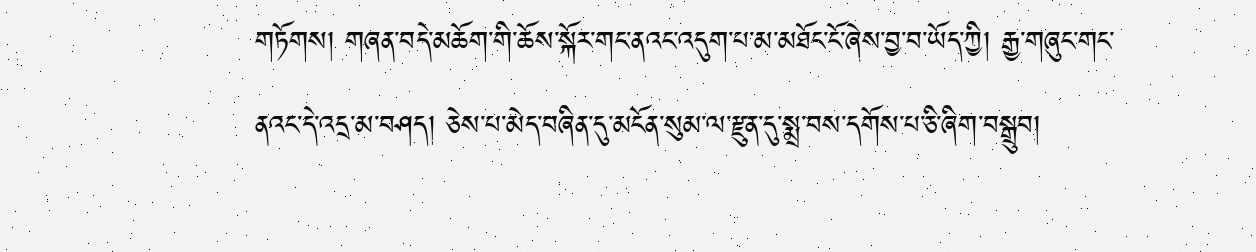གཏོགས། གཞན་བདེ་མཆོག་གི་ཆོས་སྐོར་གང་ནའང་འདུག་པ་མ་མཐོང་ངོ་ཞེས་བྱ་བ་ཡོད་ཀྱི། རྒྱ་གཞུང་གང་ནའང་དེ་འདྲ་མ་བཤད། ཅེས་པ་མེད་བཞིན་དུ་མངོན་སུམ་ལ་རྫུན་དུ་སྨྲ་བས་དགོས་པ་ཅི་ཞིག་བསྒྲུབ།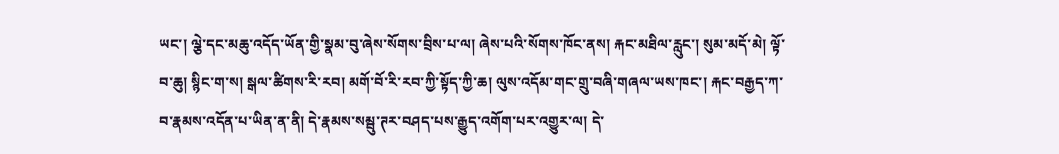ཡང་། ལྕེ་དང་མཆུ་འདོད་ཡོན་གྱི་སྣམ་བུ་ཞེས་སོགས་བྲིས་པ་ལ། ཞེས་པའི་སོགས་ཁོང་ནས། རྐང་མཐིལ་རླུང་། སུམ་མདོ་མེ། ལྟོ་བ་ཆུ། སྙིང་ག་ས། སྒལ་ཚིགས་རི་རབ། མགོ་བོ་རི་རབ་ཀྱི་སྟོད་ཀྱི་ཆ། ལུས་འདོམ་གང་གྲུ་བཞི་གཞལ་ཡས་ཁང་། རྐང་བརྒྱད་ཀ་བ་རྣམས་འདོན་པ་ཡིན་ན་ནི། དེ་རྣམས་སམྦུ་ཊར་བཤད་པས་རྒྱུད་འགོག་པར་འགྱུར་ལ། དེ་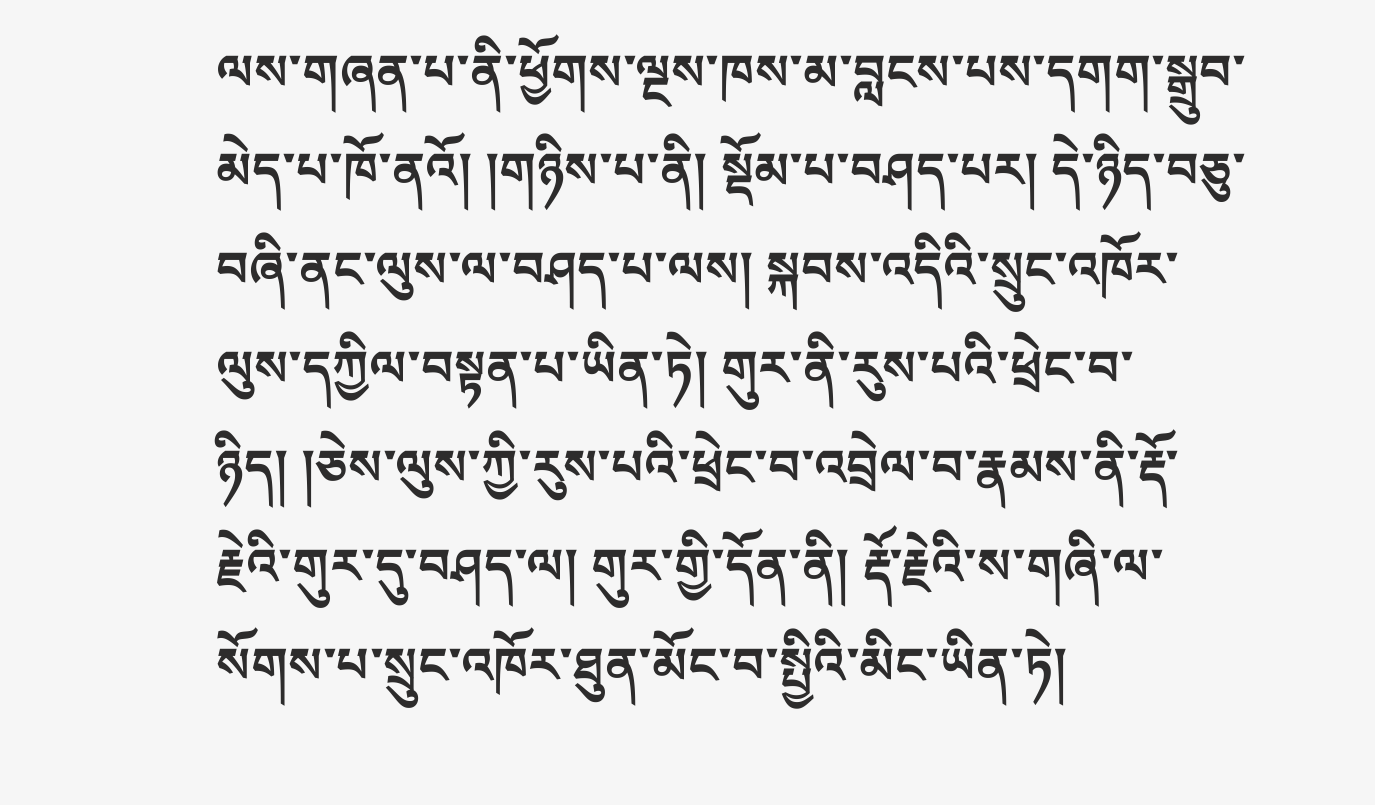ལས་གཞན་པ་ནི་ཕྱོགས་ལྔས་ཁས་མ་བླངས་པས་དགག་སྒྲུབ་མེད་པ་ཁོ་ནའོ། །གཉིས་པ་ནི། སྡོམ་པ་བཤད་པར། དེ་ཉིད་བཅུ་བཞི་ནང་ལུས་ལ་བཤད་པ་ལས། སྐབས་འདིའི་སྲུང་འཁོར་ལུས་དཀྱིལ་བསྟན་པ་ཡིན་ཏེ། གུར་ནི་རུས་པའི་ཕྲེང་བ་ཉིད། །ཅེས་ལུས་ཀྱི་རུས་པའི་ཕྲེང་བ་འབྲེལ་བ་རྣམས་ནི་རྡོ་རྗེའི་གུར་དུ་བཤད་ལ། གུར་གྱི་དོན་ནི། རྡོ་རྗེའི་ས་གཞི་ལ་སོགས་པ་སྲུང་འཁོར་ཐུན་མོང་བ་སྤྱིའི་མིང་ཡིན་ཏེ།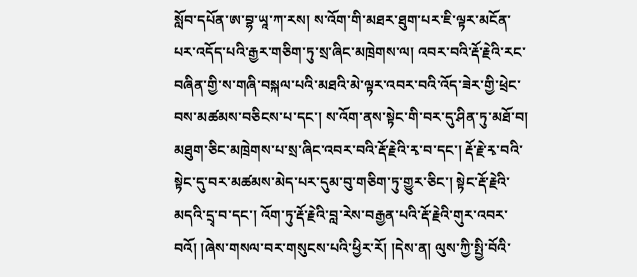སློབ་དཔོན་ཨ་བྷ་ཡཱ་ཀ་རས། ས་འོག་གི་མཐར་ཐུག་པར་ཇི་ལྟར་མངོན་པར་འདོད་པའི་རྒྱར་གཅིག་ཏུ་སྲ་ཞིང་མཁྲེགས་ལ། འབར་བའི་རྡོ་རྗེའི་རང་བཞིན་གྱི་ས་གཞི་བསྐལ་པའི་མཐའི་མེ་ལྟར་འབར་བའི་འོད་ཟེར་གྱི་ཕྲེང་བས་མཚམས་བཅིངས་པ་དང་། ས་འོག་ནས་སྟེང་གི་བར་དུ་ཤིན་ཏུ་མཐོ་བ། མཐུག་ཅིང་མཁྲེགས་པ་སྲ་ཞིང་འབར་བའི་རྡོ་རྗེའི་རྭ་བ་དང་། རྡོ་རྗེ་རྭ་བའི་སྟེང་དུ་བར་མཚམས་མེད་པར་དུམ་བུ་གཅིག་ཏུ་གྱུར་ཅིང་། སྟེང་རྡོ་རྗེའི་མདའི་དྲྭ་བ་དང་། འོག་ཏུ་རྡོ་རྗེའི་བླ་རེས་བརྒྱན་པའི་རྡོ་རྗེའི་གུར་འབར་བའོ། །ཞེས་གསལ་བར་གསུངས་པའི་ཕྱིར་རོ། །དེས་ན། ལུས་ཀྱི་སྤྱི་བོའི་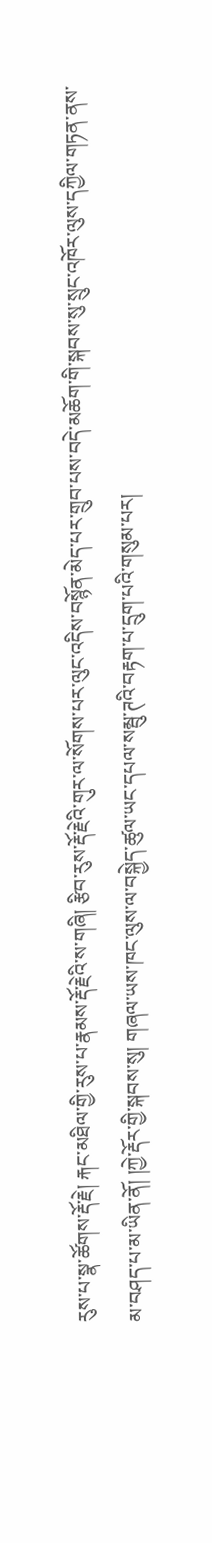རུས་པ་སྣ་ཚོགས་རྡོ་རྗེ། རྐང་མཐིལ་གྱི་རུས་པ་རྣམས་རྡོ་རྗེའི་ས་གཞི། རྩིབ་རུས་རྡོ་རྗེའི་གུར་ལ་སོགས་པར་ལུང་འདིས་བསྙོན་མེད་པར་གྲུབ་པས་བདེ་མཆོག་གི་སྐབས་སུ་སྲུང་འཁོར་ལུས་དཀྱིལ་གཏན་ནས་མ་བཤད་པ་མ་ཡིན་ནོ། །ཀྱེ་རྡོར་གྱི་སྐབས་སུ། གཞལ་ཡས་ཁང་ལུས་ལ་བསྐྱེད་ཚུལ་ཡང་དཔལ་སམྦུ་ཊའི་བརྟག་པ་དྲུག་པའི་གསུམ་པར།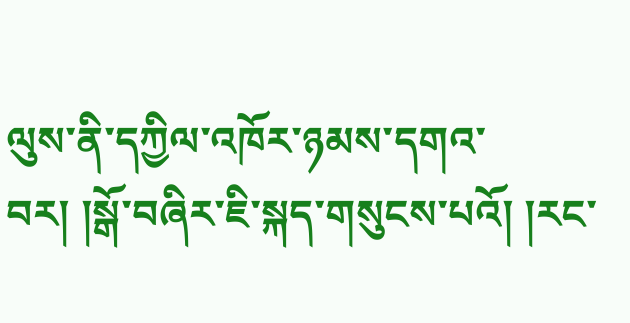ལུས་ནི་དཀྱིལ་འཁོར་ཉམས་དགའ་བར། །སྒོ་བཞིར་ཇི་སྐད་གསུངས་པའོ། །རང་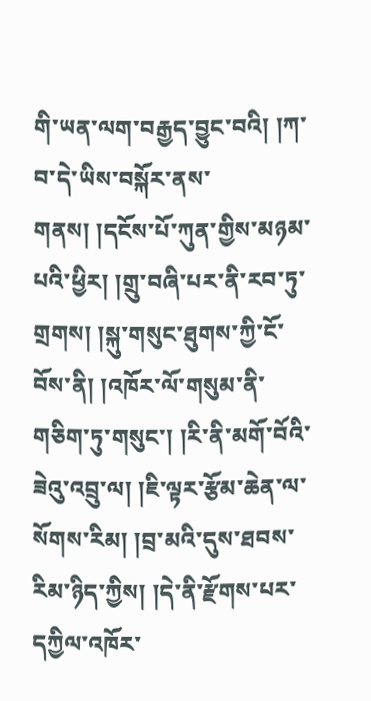གི་ཡན་ལག་བརྒྱད་བྱུང་བའི། །ཀ་བ་དེ་ཡིས་བསྐོར་ནས་གནས། །དངོས་པོ་ཀུན་གྱིས་མཉམ་པའི་ཕྱིར། །གྲུ་བཞི་པར་ནི་རབ་ཏུ་གྲགས། །སྐུ་གསུང་ཐུགས་ཀྱི་ངོ་བོས་ནི། །འཁོར་ལོ་གསུམ་ནི་གཅིག་ཏུ་གསུང་། །རི་ནི་མགོ་བོའི་ཟེའུ་འབྲུ་ལ། །ཇི་ལྟར་རྩོམ་ཆེན་ལ་སོགས་རིམ། །བྲ་མའི་དུས་ཐབས་རིམ་ཉིད་ཀྱིས། །དེ་ནི་རྫོགས་པར་དཀྱིལ་འཁོར་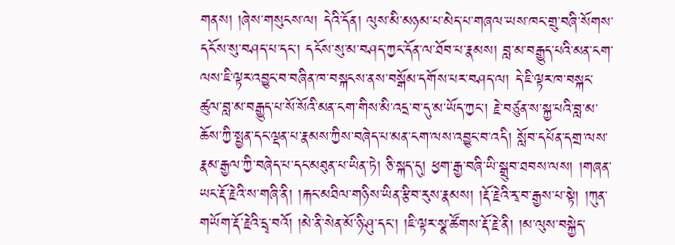གནས། །ཞེས་གསུངས་ལ། དེའི་དོན། ལུས་མི་མཉམ་པ་མེད་པ་གཞལ་ཡས་ཁང་གྲུ་བཞི་སོགས་དངོས་སུ་བཤད་པ་དང་། དངོས་སུ་མ་བཤད་ཀྱང་དོན་ལ་ཐོབ་པ་རྣམས། བླ་མ་བརྒྱུད་པའི་མན་ངག་ལས་ཇི་ལྟར་འབྱུང་བ་བཞིན་ཁ་བསྐངས་ནས་བསྒོམ་དགོས་པར་བཤད་ལ། དེ་ཇི་ལྟར་ཁ་བསྐང་ཚུལ་བླ་མ་བརྒྱུད་པ་སོ་སོའི་མན་ངག་གིས་མི་འདྲ་བ་དུ་མ་ཡོད་ཀྱང་། རྗེ་བཙུན་ས་སྐྱ་པའི་བླ་མ་ཆོས་ཀྱི་སྤྱན་དང་ལྡན་པ་རྣམས་ཀྱིས་བཞེད་པ་མན་ངག་ལས་འབྱུང་བ་འདི། སློབ་དཔོན་དགྲ་ལས་རྣམ་རྒྱལ་ཀྱི་བཞེད་པ་དང་མཐུན་པ་ཡིན་ཏེ། ཅི་སྐད་དུ། ཕྱག་རྒྱ་བཞི་ཡི་སྒྲུབ་ཐབས་ལས། །གཞན་ཡང་རྡོ་རྗེའི་ས་གཞི་ནི། །རྐང་མཐིལ་གཉིས་ཡིན་རྩིབ་རུས་རྣམས། །རྡོ་རྗེའི་རྭ་བ་རྒྱས་པ་སྟེ། །ཀུན་གཡོག་རྡོ་རྗེའི་དྲྭ་བའོ། །མེ་ནི་སེན་མོ་ཉི་ཤུ་དང་། །ཇི་ལྟར་སྣ་ཚོགས་རྡོ་རྗེ་ནི། །མ་ལུས་བསྐྱེད་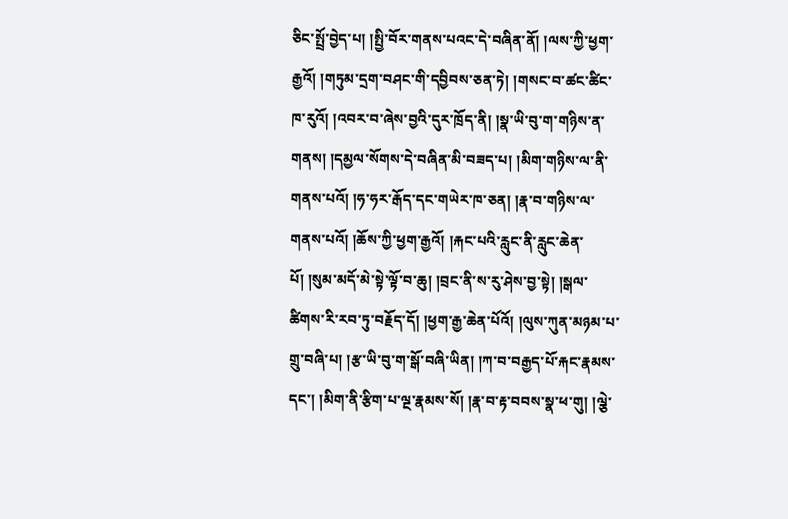ཅིང་སྤྲོ་བྱེད་པ། །སྤྱི་བོར་གནས་པའང་དེ་བཞིན་ནོ། །ལས་ཀྱི་ཕྱག་རྒྱའོ། །གཏུམ་དྲག་བཤང་གི་དབྱིབས་ཅན་ཏེ། །གསང་བ་ཚང་ཚིང་ཁ་རུའོ། །འབར་བ་ཞེས་བྱའི་དུར་ཁྲོད་ནི། །སྣ་ཡི་བུ་ག་གཉིས་ན་གནས། །དམྱལ་སོགས་དེ་བཞིན་མི་བཟད་པ། །མིག་གཉིས་ལ་ནི་གནས་པའོ། །ཧ་ཧར་རྒོད་དང་གཡེར་ཁ་ཅན། །རྣ་བ་གཉིས་ལ་གནས་པའོ། །ཆོས་ཀྱི་ཕྱག་རྒྱའོ། །རྐང་པའི་རླུང་ནི་རླུང་ཆེན་པོ། །སུམ་མདོ་མེ་སྟེ་ལྟོ་བ་ཆུ། །བྲང་ནི་ས་རུ་ཤེས་བྱ་སྟེ། །སྒལ་ཚིགས་རི་རབ་ཏུ་བརྗོད་དོ། །ཕྱག་རྒྱ་ཆེན་པོའོ། །ལུས་ཀུན་མཉམ་པ་གྲུ་བཞི་པ། །རྩ་ཡི་བུ་ག་སྒོ་བཞི་ཡིན། །ཀ་བ་བརྒྱད་པོ་རྐང་རྣམས་དང་། །མིག་ནི་རྩིག་པ་ལྔ་རྣམས་སོ། །རྣ་བ་རྟ་བབས་སྣ་ཕ་གུ། །ལྕེ་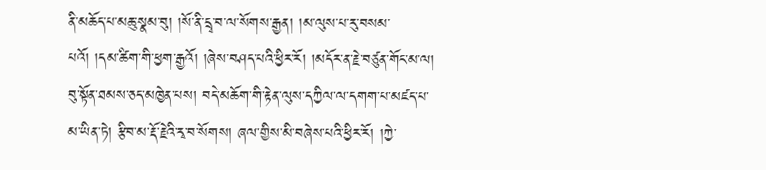ནི་མཆོད་པ་མཆུ་སྣམ་བུ། །སོ་ནི་དྲྭ་བ་ལ་སོགས་རྒྱན། །མ་ལུས་པ་རུ་བསམ་པའོ། །དམ་ཚིག་གི་ཕྱག་རྒྱའོ། །ཞེས་བཤད་པའི་ཕྱིར་རོ། །མདོར་ན་རྗེ་བཙུན་གོང་མ་ལ། བུ་སྟོན་ཐམས་ཅད་མཁྱེན་པས། བདེ་མཆོག་གི་རྟེན་ལུས་དཀྱིལ་ལ་དགག་པ་མཛད་པ་མ་ཡིན་ཏེ། རྩིབ་མ་རྡོ་རྗེའི་རྭ་བ་སོགས། ཞལ་གྱིས་མི་བཞེས་པའི་ཕྱིར་རོ། །ཀྱེ་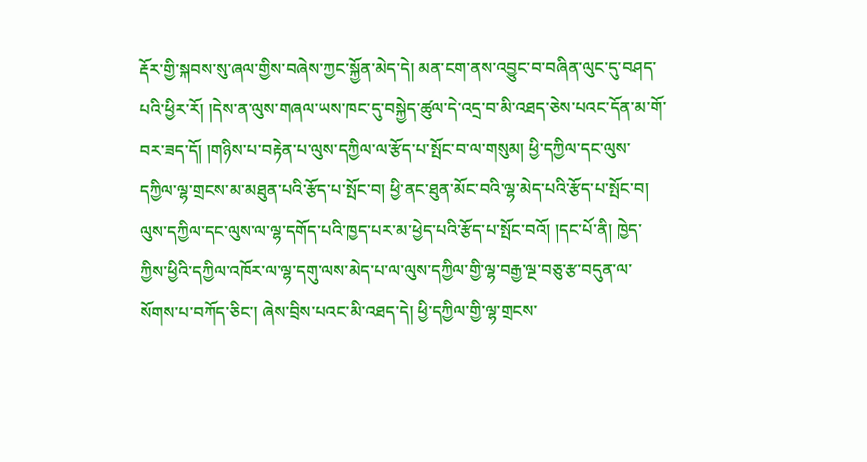རྡོར་གྱི་སྐབས་སུ་ཞལ་གྱིས་བཞེས་ཀྱང་སྐྱོན་མེད་དེ། མན་ངག་ནས་འབྱུང་བ་བཞིན་ལུང་དུ་བཤད་པའི་ཕྱིར་རོ། །དེས་ན་ལུས་གཞལ་ཡས་ཁང་དུ་བསྐྱེད་ཚུལ་དེ་འདྲ་བ་མི་འཐད་ཅེས་པའང་དོན་མ་གོ་བར་ཟད་དོ། །གཉིས་པ་བརྟེན་པ་ལུས་དཀྱིལ་ལ་རྩོད་པ་སྤོང་བ་ལ་གསུམ། ཕྱི་དཀྱིལ་དང་ལུས་དཀྱིལ་ལྷ་གྲངས་མ་མཐུན་པའི་རྩོད་པ་སྤོང་བ། ཕྱི་ནང་ཐུན་མོང་བའི་ལྷ་མེད་པའི་རྩོད་པ་སྤོང་བ། ལུས་དཀྱིལ་དང་ལུས་ལ་ལྷ་དགོད་པའི་ཁྱད་པར་མ་ཕྱེད་པའི་རྩོད་པ་སྤོང་བའོ། །དང་པོ་ནི། ཁྱེད་ཀྱིས་ཕྱིའི་དཀྱིལ་འཁོར་ལ་ལྷ་དགུ་ལས་མེད་པ་ལ་ལུས་དཀྱིལ་གྱི་ལྷ་བརྒྱ་ལྔ་བཅུ་རྩ་བདུན་ལ་སོགས་པ་བཀོད་ཅིང་། ཞེས་བྲིས་པའང་མི་འཐད་དེ། ཕྱི་དཀྱིལ་གྱི་ལྷ་གྲངས་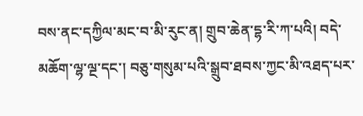བས་ནང་དཀྱིལ་མང་བ་མི་རུང་ན། གྲུབ་ཆེན་དྷ་རི་ཀ་པའི། བདེ་མཆོག་ལྷ་ལྔ་དང་། བཅུ་གསུམ་པའི་སྒྲུབ་ཐབས་ཀྱང་མི་འཐད་པར་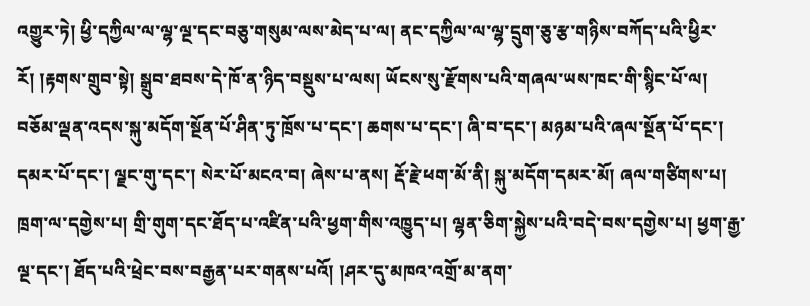འགྱུར་ཏེ། ཕྱི་དཀྱིལ་ལ་ལྷ་ལྔ་དང་བཅུ་གསུམ་ལས་མེད་པ་ལ། ནང་དཀྱིལ་ལ་ལྷ་དྲུག་ཅུ་རྩ་གཉིས་བཀོད་པའི་ཕྱིར་རོ། །རྟགས་གྲུབ་སྟེ། སྒྲུབ་ཐབས་དེ་ཁོ་ན་ཉིད་བསྡུས་པ་ལས། ཡོངས་སུ་རྫོགས་པའི་གཞལ་ཡས་ཁང་གི་སྙིང་པོ་ལ། བཅོམ་ལྡན་འདས་སྐུ་མདོག་སྔོན་པོ་ཤིན་ཏུ་ཁྲོས་པ་དང་། ཆགས་པ་དང་། ཞི་བ་དང་། མཉམ་པའི་ཞལ་སྔོན་པོ་དང་། དམར་པོ་དང་། ལྗང་གུ་དང་། སེར་པོ་མངའ་བ། ཞེས་པ་ནས། རྡོ་རྗེ་ཕག་མོ་ནི། སྐུ་མདོག་དམར་མོ། ཞལ་གཙིགས་པ། ཁྲག་ལ་དགྱེས་པ། གྲི་གུག་དང་ཐོད་པ་འཛིན་པའི་ཕྱག་གིས་འཁྱུད་པ། ལྷན་ཅིག་སྐྱེས་པའི་བདེ་བས་དགྱེས་པ། ཕྱག་རྒྱ་ལྔ་དང་། ཐོད་པའི་ཕྲེང་བས་བརྒྱན་པར་གནས་པའོ། །ཤར་དུ་མཁའ་འགྲོ་མ་ནག་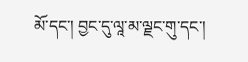མོ་དང་། བྱང་དུ་ལཱ་མ་ལྗང་གུ་དང་།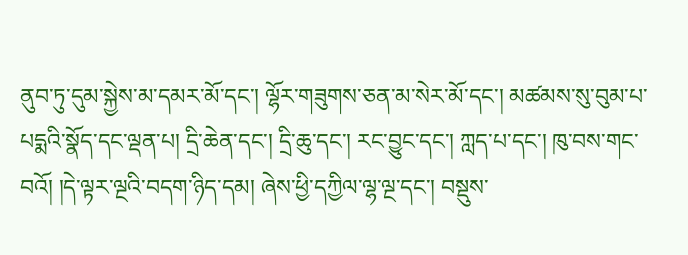ནུབ་ཏུ་དུམ་སྐྱེས་མ་དམར་མོ་དང་། ལྷོར་གཟུགས་ཅན་མ་སེར་མོ་དང་། མཚམས་སུ་བུམ་པ་པདྨའི་སྣོད་དང་ལྡན་པ། དྲི་ཆེན་དང་། དྲི་ཆུ་དང་། རང་བྱུང་དང་། ཀླད་པ་དང་། ཁུ་བས་གང་བའོ། །དེ་ལྟར་ལྔའི་བདག་ཉིད་དམ། ཞེས་ཕྱི་དཀྱིལ་ལྷ་ལྔ་དང་། བསྡུས་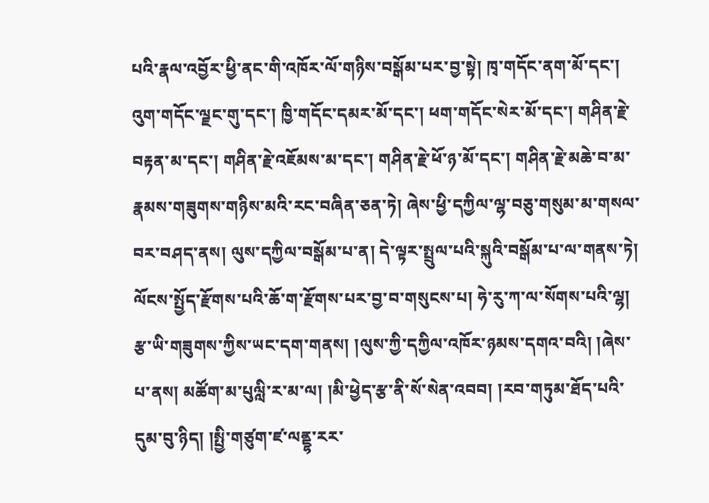པའི་རྣལ་འབྱོར་ཕྱི་ནང་གི་འཁོར་ལོ་གཉིས་བསྒོམ་པར་བྱ་སྟེ། ཁྭ་གདོང་ནག་མོ་དང་། འུག་གདོང་ལྗང་གུ་དང་། ཁྱི་གདོང་དམར་མོ་དང་། ཕག་གདོང་སེར་མོ་དང་། གཤིན་རྗེ་བརྟན་མ་དང་། གཤིན་རྗེ་འཇོམས་མ་དང་། གཤིན་རྗེ་ཕོ་ཉ་མོ་དང་། གཤིན་རྗེ་མཆེ་བ་མ་རྣམས་གཟུགས་གཉིས་མའི་རང་བཞིན་ཅན་ཏེ། ཞེས་ཕྱི་དཀྱིལ་ལྷ་བཅུ་གསུམ་མ་གསལ་བར་བཤད་ནས། ལུས་དཀྱིལ་བསྒོམ་པ་ན། དེ་ལྟར་སྤྲུལ་པའི་སྐུའི་བསྒོམ་པ་ལ་གནས་ཏེ། ལོངས་སྤྱོད་རྫོགས་པའི་ཆོ་ག་རྫོགས་པར་བྱ་བ་གསུངས་པ། ཧེ་རུ་ཀ་ལ་སོགས་པའི་ལྷ། རྩ་ཡི་གཟུགས་ཀྱིས་ཡང་དག་གནས། །ལུས་ཀྱི་དཀྱིལ་འཁོར་ཉམས་དགའ་བའི། །ཞེས་པ་ནས། མཚོག་མ་པུལླི་ར་མ་ལ། །མི་ཕྱེད་རྩ་ནི་སོ་སེན་འབབ། །རབ་གཏུམ་ཐོད་པའི་དུམ་བུ་ཉིད། །སྤྱི་གཙུག་ཛ་ལནྡྷ་རར་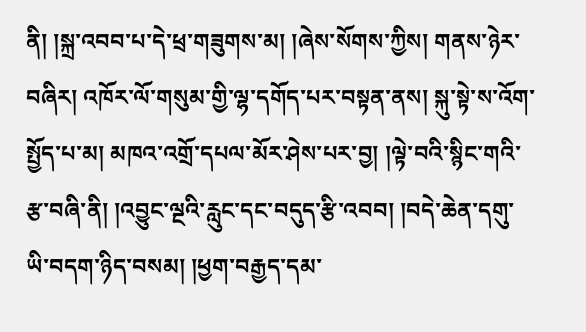ནི། །སྐྲ་འབབ་པ་དེ་ཕྲ་གཟུགས་མ། །ཞེས་སོགས་ཀྱིས། གནས་ཉེར་བཞིར། འཁོར་ལོ་གསུམ་གྱི་ལྷ་དགོད་པར་བསྟན་ནས། སྐུ་སྟེ་ས་འོག་སྤྱོད་པ་མ། མཁའ་འགྲོ་དཔལ་མོར་ཤེས་པར་བྱ། །ལྟེ་བའི་སྙིང་གའི་རྩ་བཞི་ནི། །འབྱུང་ལྔའི་རླུང་དང་བདུད་རྩི་འབབ། །བདེ་ཆེན་དགུ་ཡི་བདག་ཉིད་བསམ། །ཕྱག་བརྒྱད་དམ་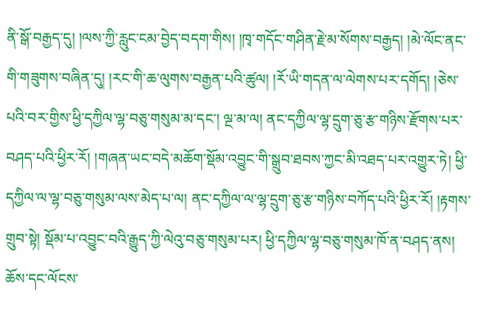ནི་སྒོ་བརྒྱད་དུ། །ལས་ཀྱི་རླུང་ངམ་བྱེད་བདག་གིས། །ཁྭ་གདོང་གཤིན་རྗེ་མ་སོགས་བརྒྱད། །མེ་ལོང་ནང་གི་གཟུགས་བཞིན་དུ། །རང་གི་ཆ་ལུགས་བརྒྱན་པའི་ཚུལ། །རོ་ཡི་གདན་ལ་ལེགས་པར་དགོད། །ཅེས་པའི་བར་གྱིས་ཕྱི་དཀྱིལ་ལྷ་བཅུ་གསུམ་མ་དང་། ལྔ་མ་ལ། ནང་དཀྱིལ་ལྷ་དྲུག་ཅུ་རྩ་གཉིས་རྫོགས་པར་བཤད་པའི་ཕྱིར་རོ། །གཞན་ཡང་བདེ་མཆོག་སྡོམ་འབྱུང་གི་སྒྲུབ་ཐབས་ཀྱང་མི་འཐད་པར་འགྱུར་ཏེ། ཕྱི་དཀྱིལ་ལ་ལྷ་བཅུ་གསུམ་ལས་མེད་པ་ལ། ནང་དཀྱིལ་ལ་ལྷ་དྲུག་ཅུ་རྩ་གཉིས་བཀོད་པའི་ཕྱིར་རོ། །རྟགས་གྲུབ་སྟེ། སྡོམ་པ་འབྱུང་བའི་རྒྱུད་ཀྱི་ལེའུ་བཅུ་གསུམ་པར། ཕྱི་དཀྱིལ་ལྷ་བཅུ་གསུམ་ཁོ་ན་བཤད་ནས། ཆོས་དང་ལོངས་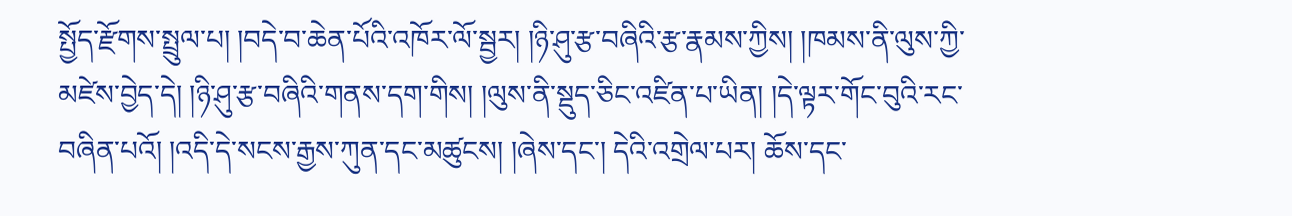སྤྱོད་རྫོགས་སྤྲུལ་པ། །བདེ་བ་ཆེན་པོའི་འཁོར་ལོ་སྦྱར། །ཉི་ཤུ་རྩ་བཞིའི་རྩ་རྣམས་ཀྱིས། །ཁམས་ནི་ལུས་ཀྱི་མཛེས་བྱེད་དེ། །ཉི་ཤུ་རྩ་བཞིའི་གནས་དག་གིས། །ལུས་ནི་སྡུད་ཅིང་འཛིན་པ་ཡིན། །དེ་ལྟར་གོང་བུའི་རང་བཞིན་པའོ། །འདི་དེ་སངས་རྒྱས་ཀུན་དང་མཚུངས། །ཞེས་དང་། དེའི་འགྲེལ་པར། ཆོས་དང་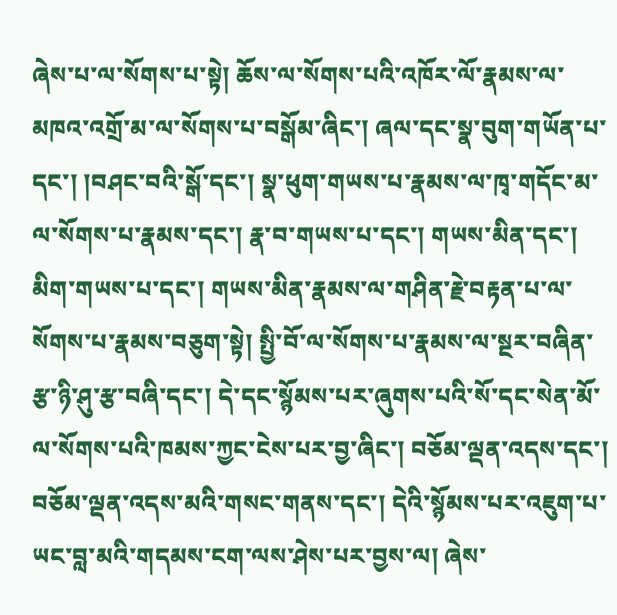ཞེས་པ་ལ་སོགས་པ་སྟེ། ཆོས་ལ་སོགས་པའི་འཁོར་ལོ་རྣམས་ལ་མཁའ་འགྲོ་མ་ལ་སོགས་པ་བསྒོམ་ཞིང་། ཞལ་དང་སྣ་བུག་གཡོན་པ་དང་། །བཤང་བའི་སྒོ་དང་། སྣ་ཕུག་གཡས་པ་རྣམས་ལ་ཁྭ་གདོང་མ་ལ་སོགས་པ་རྣམས་དང་། རྣ་བ་གཡས་པ་དང་། གཡས་མིན་དང་། མིག་གཡས་པ་དང་། གཡས་མིན་རྣམས་ལ་གཤིན་རྗེ་བརྟན་པ་ལ་སོགས་པ་རྣམས་བཅུག་སྟེ། སྤྱི་བོ་ལ་སོགས་པ་རྣམས་ལ་སྔར་བཞིན་རྩ་ཉི་ཤུ་རྩ་བཞི་དང་། དེ་དང་སྙོམས་པར་ཞུགས་པའི་སོ་དང་སེན་མོ་ལ་སོགས་པའི་ཁམས་ཀྱང་ངེས་པར་བྱ་ཞིང་། བཅོམ་ལྡན་འདས་དང་། བཅོམ་ལྡན་འདས་མའི་གསང་གནས་དང་། དེའི་སྙོམས་པར་འཇུག་པ་ཡང་བླ་མའི་གདམས་ངག་ལས་ཤེས་པར་བྱས་ལ། ཞེས་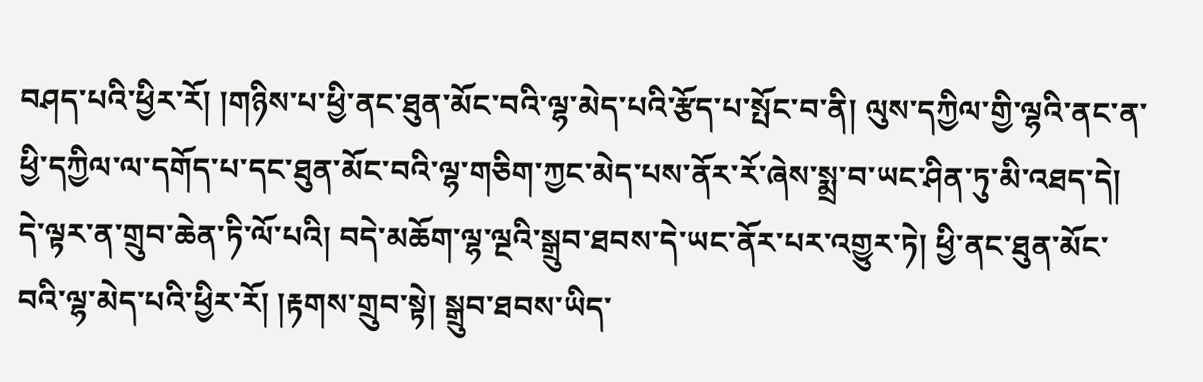བཤད་པའི་ཕྱིར་རོ། །གཉིས་པ་ཕྱི་ནང་ཐུན་མོང་བའི་ལྷ་མེད་པའི་རྩོད་པ་སྤོང་བ་ནི། ལུས་དཀྱིལ་གྱི་ལྷའི་ནང་ན་ཕྱི་དཀྱིལ་ལ་དགོད་པ་དང་ཐུན་མོང་བའི་ལྷ་གཅིག་ཀྱང་མེད་པས་ནོར་རོ་ཞེས་སྨྲ་བ་ཡང་ཤིན་ཏུ་མི་འཐད་དེ། དེ་ལྟར་ན་གྲུབ་ཆེན་ཏི་ལོ་པའི། བདེ་མཆོག་ལྷ་ལྔའི་སྒྲུབ་ཐབས་དེ་ཡང་ནོར་པར་འགྱུར་ཏེ། ཕྱི་ནང་ཐུན་མོང་བའི་ལྷ་མེད་པའི་ཕྱིར་རོ། །རྟགས་གྲུབ་སྟེ། སྒྲུབ་ཐབས་ཡིད་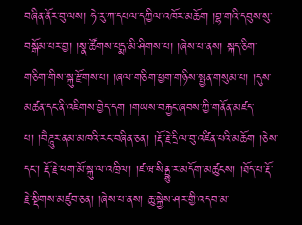བཞིན་ནོར་བུ་ལས། ཧེ་རུ་ཀ་དཔལ་དཀྱིལ་འཁོར་མཆོག །བྷ་གའི་དབུས་སུ་བསྒོམ་པར་བྱ། །སྣ་ཚོགས་པདྨ་མི་ཤིགས་པ། །ཞེས་པ་ནས། སྐད་ཅིག་གཅིག་གིས་སྐུ་རྫོགས་པ། །ཞལ་གཅིག་ཕྱག་གཉིས་སྤྱན་གསུམ་པ། །དུས་མཚན་དང་ནི་འཇིགས་བྱེད་དག །གཡས་བརྐྱང་ཞབས་ཀྱི་གནོན་མཛད་པ། །བཻཌཱུར་ནམ་མཁའི་རང་བཞིན་ཅན། །རྡོ་རྗེ་དྲིལ་བུ་འཛིན་པའི་མཆོག །ཅེས་དང་། རྡོ་རྗེ་ཕག་མོ་སྐུ་ལ་འཁྲིལ། །ཛ་ཝ་སིནྡྷུ་ར་མདོག་མཚུངས། །ཐོད་པ་རྡོ་རྗེ་སྡིགས་མཛུབ་ཅན། །ཞེས་པ་ནས། ཆུ་སྐྱེས་ཤར་གྱི་འདབ་མ་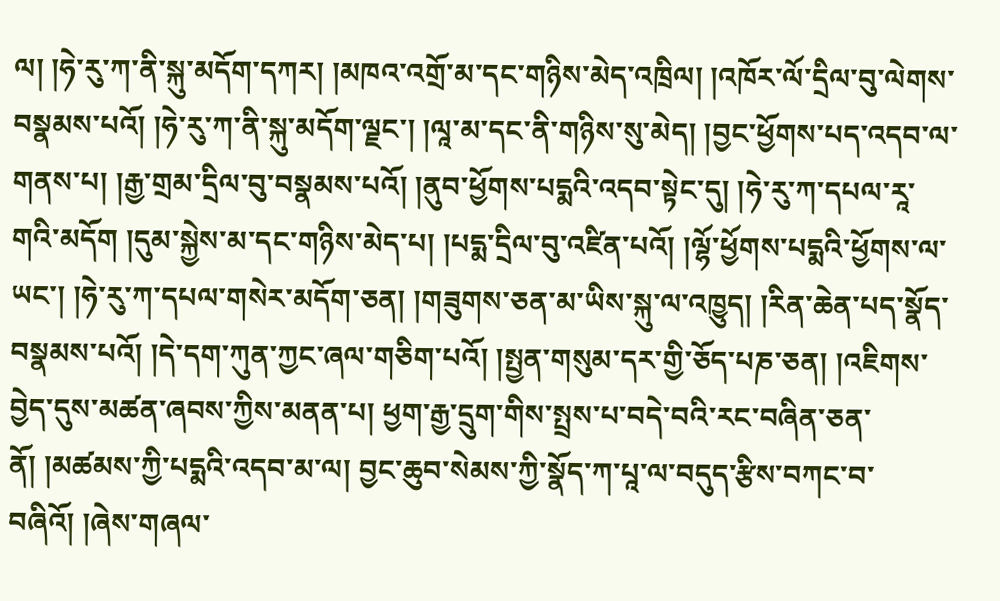ལ། །ཧེ་རུ་ཀ་ནི་སྐུ་མདོག་དཀར། །མཁའ་འགྲོ་མ་དང་གཉིས་མེད་འཁྲིལ། །འཁོར་ལོ་དྲིལ་བུ་ལེགས་བསྣམས་པའོ། །ཧེ་རུ་ཀ་ནི་སྐུ་མདོག་ལྗང་། །ལཱ་མ་དང་ནི་གཉིས་སུ་མེད། །བྱང་ཕྱོགས་པད་འདབ་ལ་གནས་པ། །རྒྱ་གྲམ་དྲིལ་བུ་བསྣམས་པའོ། །ནུབ་ཕྱོགས་པདྨའི་འདབ་སྟེང་དུ། །ཧེ་རུ་ཀ་དཔལ་རཱ་གའི་མདོག །དུམ་སྐྱེས་མ་དང་གཉིས་མེད་པ། །པདྨ་དྲིལ་བུ་འཛིན་པའོ། །ལྷོ་ཕྱོགས་པདྨའི་ཕྱོགས་ལ་ཡང་། །ཧེ་རུ་ཀ་དཔལ་གསེར་མདོག་ཅན། །གཟུགས་ཅན་མ་ཡིས་སྐུ་ལ་འཁྱུད། །རིན་ཆེན་པད་སྣོད་བསྣམས་པའོ། །དེ་དག་ཀུན་ཀྱང་ཞལ་གཅིག་པའོ། །སྤྱན་གསུམ་དར་གྱི་ཅོད་པཎ་ཅན། །འཇིགས་བྱེད་དུས་མཚན་ཞབས་ཀྱིས་མནན་པ། ཕྱག་རྒྱ་དྲུག་གིས་སྤྲས་པ་བདེ་བའི་རང་བཞིན་ཅན་ནོ། །མཚམས་ཀྱི་པདྨའི་འདབ་མ་ལ། བྱང་ཆུབ་སེམས་ཀྱི་སྣོད་ཀ་པཱ་ལ་བདུད་རྩིས་བཀང་བ་བཞིའོ། །ཞེས་གཞལ་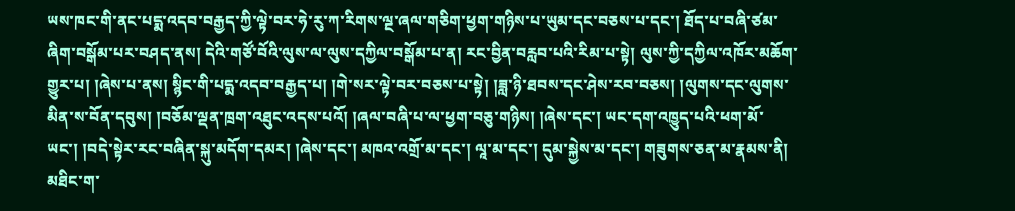ཡས་ཁང་གི་ནང་པདྨ་འདབ་བརྒྱད་ཀྱི་ལྟེ་བར་ཧེ་རུ་ཀ་རིགས་ལྔ་ཞལ་གཅིག་ཕྱག་གཉིས་པ་ཡུམ་དང་བཅས་པ་དང་། ཐོད་པ་བཞི་ཙམ་ཞིག་བསྒོམ་པར་བཤད་ནས། དེའི་གཙོ་བོའི་ལུས་ལ་ལུས་དཀྱིལ་བསྒོམ་པ་ན། རང་བྱིན་བརླབ་པའི་རིམ་པ་སྟེ། ལུས་ཀྱི་དཀྱིལ་འཁོར་མཆོག་གྱུར་པ། །ཞེས་པ་ནས། སྙིང་གི་པདྨ་འདབ་བརྒྱད་པ། །གེ་སར་ལྟེ་བར་བཅས་པ་སྟེ། །ཟླ་ཉི་ཐབས་དང་ཤེས་རབ་བཅས། །ལུགས་དང་ལུགས་མིན་ས་བོན་དབུས། །བཅོམ་ལྡན་ཁྲག་འཐུང་འདས་པའོ། །ཞལ་བཞི་པ་ལ་ཕྱག་བཅུ་གཉིས། །ཞེས་དང་། ཡང་དག་འཁྱུད་པའི་ཕག་མོ་ཡང་། །བདེ་སྟེར་རང་བཞིན་སྐུ་མདོག་དམར། །ཞེས་དང་། མཁའ་འགྲོ་མ་དང་། ལཱ་མ་དང་། དུམ་སྐྱེས་མ་དང་། གཟུགས་ཅན་མ་རྣམས་ནི། མཐིང་ག་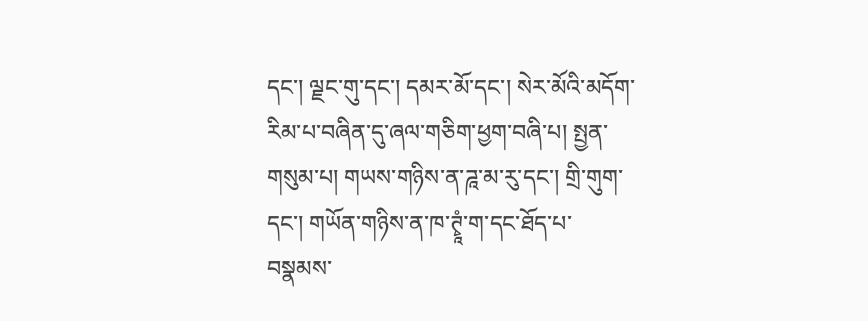དང་། ལྗང་གུ་དང་། དམར་མོ་དང་། སེར་མོའི་མདོག་རིམ་པ་བཞིན་དུ་ཞལ་གཅིག་ཕྱག་བཞི་པ། སྤྱན་གསུམ་པ། གཡས་གཉིས་ན་ཌཱ་མ་རུ་དང་། གྲི་གུག་དང་། གཡོན་གཉིས་ན་ཁ་ཊྭཱཾ་ག་དང་ཐོད་པ་བསྣམས་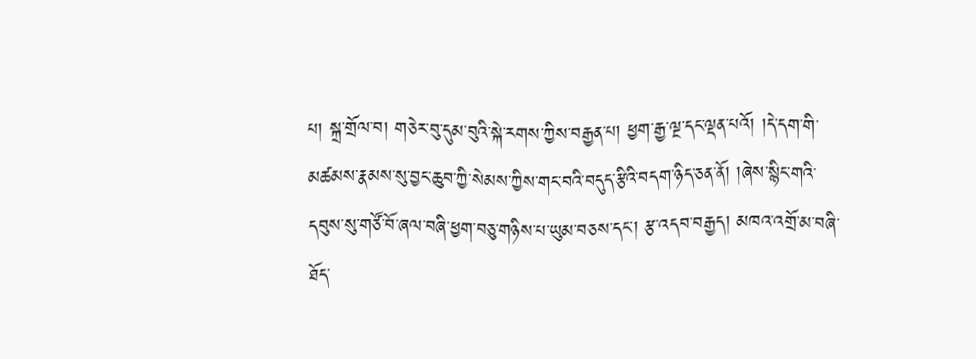པ། སྐྲ་གྲོལ་བ། གཅེར་བུ་དུམ་བུའི་སྐེ་རགས་ཀྱིས་བརྒྱན་པ། ཕྱག་རྒྱ་ལྔ་དང་ལྡན་པའོ། །དེ་དག་གི་མཚམས་རྣམས་སུ་བྱང་ཆུབ་ཀྱི་སེམས་ཀྱིས་གང་བའི་བདུད་རྩིའི་བདག་ཉིད་ཅན་ནོ། །ཞེས་སྙིང་གའི་དབུས་སུ་གཙོ་བོ་ཞལ་བཞི་ཕྱག་བཅུ་གཉིས་པ་ཡུམ་བཅས་དང་། རྩ་འདབ་བརྒྱད། མཁའ་འགྲོ་མ་བཞི་ཐོད་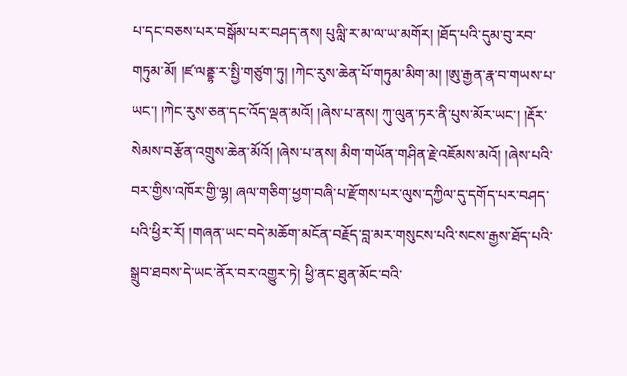པ་དང་བཅས་པར་བསྒོམ་པར་བཤད་ནས། པུལླི་ར་མ་ལ་ཡ་མགོར། །ཐོད་པའི་དུམ་བུ་རབ་གཏུམ་མོ། །ཛ་ལནྡྷ་ར་སྤྱི་གཙུག་ཏུ། །ཀེང་རུས་ཆེན་པོ་གཏུམ་མིག་མ། །ཨུ་རྒྱན་རྣ་བ་གཡས་པ་ཡང་། །ཀེང་རུས་ཅན་དང་འོད་ལྡན་མའོ། །ཞེས་པ་ནས། ཀུ་ལུན་ཏར་ནི་པུས་མོར་ཡང་། །རྡོར་སེམས་བརྩོན་འགྲུས་ཆེན་མོའོ། །ཞེས་པ་ནས། མིག་གཡོན་གཤིན་རྗེ་འཇོམས་མའོ། །ཞེས་པའི་བར་གྱིས་འཁོར་གྱི་ལྷ། ཞལ་གཅིག་ཕྱག་བཞི་པ་རྫོགས་པར་ལུས་དཀྱིལ་དུ་དགོད་པར་བཤད་པའི་ཕྱིར་རོ། །གཞན་ཡང་བདེ་མཆོག་མངོན་བརྗོད་བླ་མར་གསུངས་པའི་སངས་རྒྱས་ཐོད་པའི་སྒྲུབ་ཐབས་དེ་ཡང་ནོར་བར་འགྱུར་ཏེ། ཕྱི་ནང་ཐུན་མོང་བའི་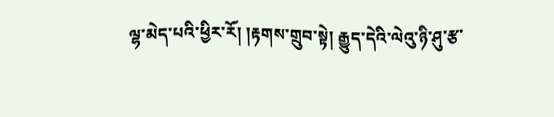ལྷ་མེད་པའི་ཕྱིར་རོ། །རྟགས་གྲུབ་སྟེ། རྒྱུད་དེའི་ལེའུ་ཉི་ཤུ་རྩ་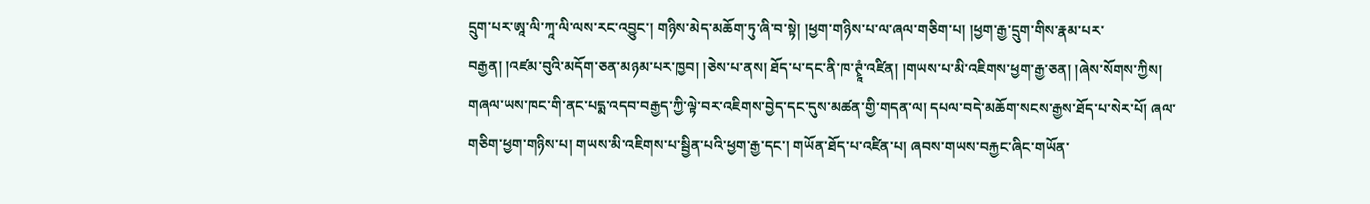དྲུག་པར་ཨཱ་ལི་ཀཱ་ལི་ལས་རང་འབྱུང་། གཉིས་མེད་མཆོག་ཏུ་ཞི་བ་སྟེ། །ཕྱག་གཉིས་པ་ལ་ཞལ་གཅིག་པ། །ཕྱག་རྒྱ་དྲུག་གིས་རྣམ་པར་བརྒྱན། །འཛམ་བུའི་མདོག་ཅན་མཉམ་པར་ཁྱབ། །ཅེས་པ་ནས། ཐོད་པ་དང་ནི་ཁ་ཊྭཱཾ་འཛིན། །གཡས་པ་མི་འཇིགས་ཕྱག་རྒྱ་ཅན། །ཞེས་སོགས་ཀྱིས། གཞལ་ཡས་ཁང་གི་ནང་པདྨ་འདབ་བརྒྱད་ཀྱི་ལྟེ་བར་འཇིགས་བྱེད་དང་དུས་མཚན་གྱི་གདན་ལ། དཔལ་བདེ་མཆོག་སངས་རྒྱས་ཐོད་པ་སེར་པོ། ཞལ་གཅིག་ཕྱག་གཉིས་པ། གཡས་མི་འཇིགས་པ་སྦྱིན་པའི་ཕྱག་རྒྱ་དང་། གཡོན་ཐོད་པ་འཛིན་པ། ཞབས་གཡས་བརྐྱང་ཞིང་གཡོན་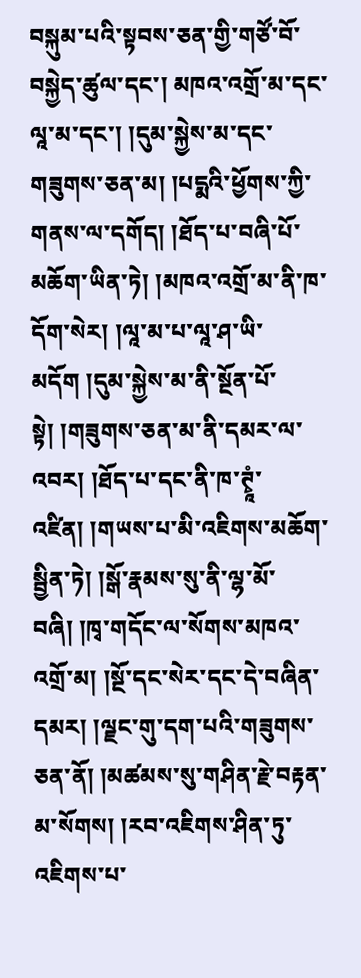བསྐུམ་པའི་སྟབས་ཅན་གྱི་གཙོ་བོ་བསྐྱེད་ཚུལ་དང་། མཁའ་འགྲོ་མ་དང་ལཱ་མ་དང་། །དུམ་སྐྱེས་མ་དང་གཟུགས་ཅན་མ། །པདྨའི་ཕྱོགས་ཀྱི་གནས་ལ་དགོད། །ཐོད་པ་བཞི་པོ་མཆོག་ཡིན་ཏེ། །མཁའ་འགྲོ་མ་ནི་ཁ་དོག་སེར། །ལཱ་མ་པ་ལཱ་ཤ་ཡི་མདོག །དུམ་སྐྱེས་མ་ནི་སྔོན་པོ་སྟེ། །གཟུགས་ཅན་མ་ནི་དམར་ལ་འབར། །ཐོད་པ་དང་ནི་ཁ་ཊྭཱཾ་འཛིན། །གཡས་པ་མི་འཇིགས་མཆོག་སྦྱིན་ཏེ། །སྒོ་རྣམས་སུ་ནི་ལྷ་མོ་བཞི། །ཁྭ་གདོང་ལ་སོགས་མཁའ་འགྲོ་མ། །སྔོ་དང་སེར་དང་དེ་བཞིན་དམར། །ལྗང་གུ་དག་པའི་གཟུགས་ཅན་ནོ། །མཚམས་སུ་གཤིན་རྗེ་བརྟན་མ་སོགས། །རབ་འཇིགས་ཤིན་ཏུ་འཇིགས་པ་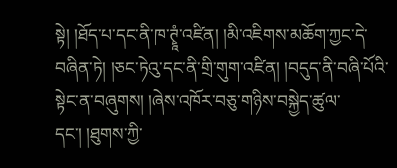སྟེ། །ཐོད་པ་དང་ནི་ཁ་ཊྭཱཾ་འཛིན། །མི་འཇིགས་མཆོག་ཀྱང་དེ་བཞིན་ཏེ། །ཅང་ཏེའུ་དང་ནི་གྲི་གུག་འཛིན། །བདུད་ནི་བཞི་པོའི་སྟེང་ན་བཞུགས། །ཞེས་འཁོར་བཅུ་གཉིས་བསྐྱེད་ཚུལ་དང་། །ཐུགས་ཀྱི་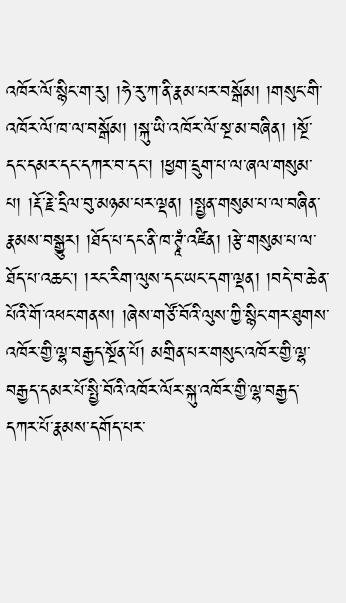འཁོར་ལོ་སྙིང་ག་རུ། །ཧེ་རུ་ཀ་ནི་རྣམ་པར་བསྒོམ། །གསུང་གི་འཁོར་ལོ་ཁ་ལ་བསྒོམ། །སྐུ་ཡི་འཁོར་ལོ་སྔ་མ་བཞིན། །སྔོ་དང་དམར་དང་དཀར་བ་དང་། །ཕྱག་དྲུག་པ་ལ་ཞལ་གསུམ་པ། །རྡོ་རྗེ་དྲིལ་བུ་མཉམ་པར་ལྡན། །སྤྱན་གསུམ་པ་ལ་བཞིན་རྣམས་བསྒྱུར། །ཐོད་པ་དང་ནི་ཁ་ཊྭཱཾ་འཛིན། །རྩེ་གསུམ་པ་ལ་ཐོད་པ་འཆང་། །རང་རིག་ལུས་དང་ཡང་དག་ལྡན། །བདེ་བ་ཆེན་པོའི་གོ་འཕང་གནས། །ཞེས་གཙོ་བོའི་ལུས་ཀྱི་སྙིང་གར་ཐུགས་འཁོར་གྱི་ལྷ་བརྒྱད་སྔོན་པོ། མགྲིན་པར་གསུང་འཁོར་གྱི་ལྷ་བརྒྱད་དམར་པོ་སྤྱི་བོའི་འཁོར་ལོར་སྐུ་འཁོར་གྱི་ལྷ་བརྒྱད་དཀར་པོ་རྣམས་དགོད་པར་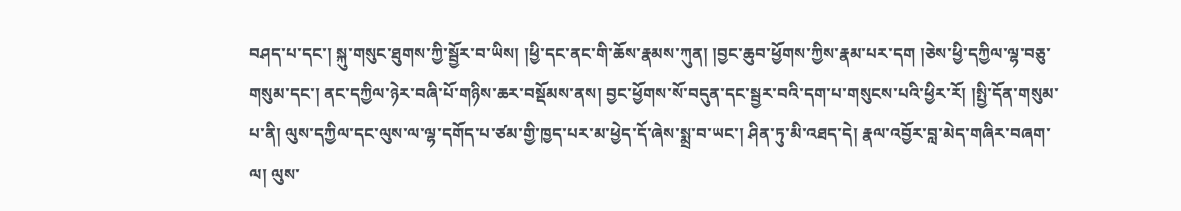བཤད་པ་དང་། སྐུ་གསུང་ཐུགས་ཀྱི་སྦྱོར་བ་ཡིས། །ཕྱི་དང་ནང་གི་ཆོས་རྣམས་ཀུན། །བྱང་ཆུབ་ཕྱོགས་ཀྱིས་རྣམ་པར་དག །ཅེས་ཕྱི་དཀྱིལ་ལྷ་བཅུ་གསུམ་དང་། ནང་དཀྱིལ་ཉེར་བཞི་པོ་གཉིས་ཆར་བསྡོམས་ནས། བྱང་ཕྱོགས་སོ་བདུན་དང་སྦྱར་བའི་དག་པ་གསུངས་པའི་ཕྱིར་རོ། །སྤྱི་དོན་གསུམ་པ་ནི། ལུས་དཀྱིལ་དང་ལུས་ལ་ལྷ་དགོད་པ་ཙམ་གྱི་ཁྱད་པར་མ་ཕྱེད་དོ་ཞེས་སྨྲ་བ་ཡང་། ཤིན་ཏུ་མི་འཐད་དེ། རྣལ་འབྱོར་བླ་མེད་གཞིར་བཞག་ལ། ལུས་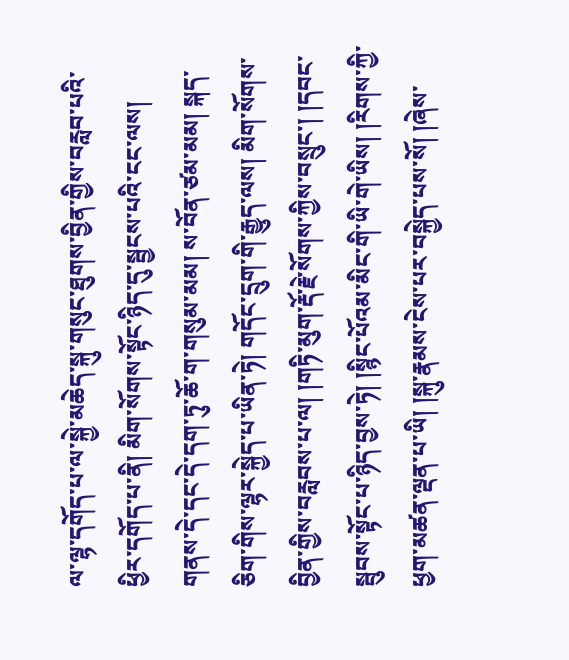ལ་ལྷ་དགོད་པ་ལ་སྐྱེ་མཆེད་སྐུ་གསུང་ཐུགས་བྱིན་གྱིས་བརླབ་པའི་ཕྱིར་དགོད་པ་ནི། མིག་སོགས་སྟོང་ཉིད་དུ་སྦྱངས་པའི་ངང་ལས། གནས་དེ་དང་དེ་དག་ཏུ་ཆོ་ག་གསུམ་མམ། ས་བོན་ཙམ་མམ། སྐད་ཅིག་གིས་ལྷར་སྐྱེད་པ་ཡིན་ཏེ། གདོང་དྲུག་གི་རྒྱུད་ལས། མིག་སོགས་བྱིན་གྱིས་བརླབས་པ་ལ། །གཏི་མུག་རྡོ་རྗེ་སོགས་ཀྱིས་བསྲུང་། །དབང་སྦུབས་སྟོང་པ་ཉིད་བྱས་ཏེ། །སྙིང་པོའམ་མིང་གི་ཡི་གེ་ཡིས། །རིགས་ཀྱི་ཕྱག་མཚན་ལྡན་པ་ཡི། །སྐུ་རྣམས་ངེས་པར་བསྐྱེད་པས་སོ། །ཞེས་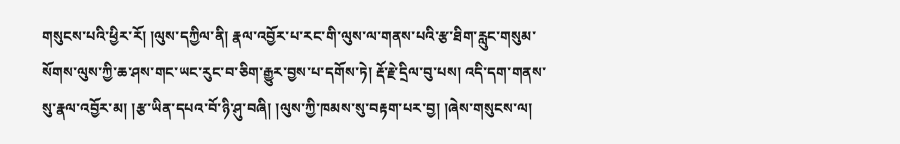གསུངས་པའི་ཕྱིར་རོ། །ལུས་དཀྱིལ་ནི། རྣལ་འབྱོར་པ་རང་གི་ལུས་ལ་གནས་པའི་རྩ་ཐིག་རླུང་གསུམ་སོགས་ལུས་ཀྱི་ཆ་ཤས་གང་ཡང་རུང་བ་ཅིག་རྒྱུར་བྱས་པ་དགོས་ཏེ། རྡོ་རྗེ་དྲིལ་བུ་པས། འདི་དག་གནས་སུ་རྣལ་འབྱོར་མ། །རྩ་ཡིན་དཔའ་བོ་ཉི་ཤུ་བཞི། །ལུས་ཀྱི་ཁམས་སུ་བརྟག་པར་བྱ། །ཞེས་གསུངས་ལ།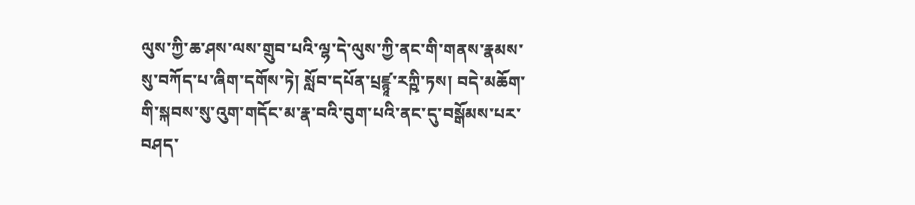ལུས་ཀྱི་ཆ་ཤས་ལས་གྲུབ་པའི་ལྷ་དེ་ལུས་ཀྱི་ནང་གི་གནས་རྣམས་སུ་བཀོད་པ་ཞིག་དགོས་ཏེ། སློབ་དཔོན་པྲཛྙཱ་རཀྵི་ཏས། བདེ་མཆོག་གི་སྐབས་སུ་འུག་གདོང་མ་རྣ་བའི་བུག་པའི་ནང་དུ་བསྒོམས་པར་བཤད་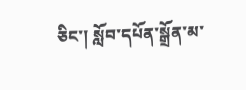ཅིང་། སློབ་དཔོན་སྒྲོན་མ་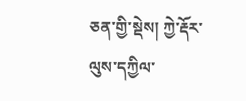ཅན་གྱི་སྡེས། ཀྱེ་རྡོར་ལུས་དཀྱིལ་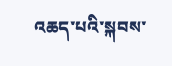འཆད་པའི་སྐབས་